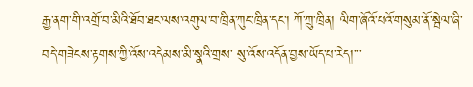རྒྱ་ནག་གི་འགྲོ་བ་མིའི་ཐོབ་ཐང་ལས་འགུལ་བ་ཁྲིན་ཀུང་ཁྲིན་དང་། ཀོ་ཀྲུ་ཁྲིན། ལིག་ཞོའོ་པའོ་གསུམ་ནོ་སྦེལ་ཞི་བདེ་གཟེངས་རྟགས་ཀྱི་འོས་འདེམས་མི་སྣའི་གྲས་ སུ་འོས་འདོན་བྱས་ཡོད་པ་རེད།་་་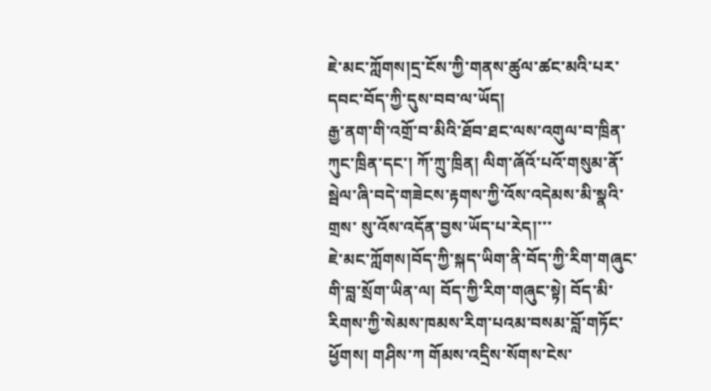ཇེ་མང་ཀློགས།དྲ་ངོས་ཀྱི་གནས་ཚུལ་ཚང་མའི་པར་དབང་བོད་ཀྱི་དུས་བབ་ལ་ཡོད།
རྒྱ་ནག་གི་འགྲོ་བ་མིའི་ཐོབ་ཐང་ལས་འགུལ་བ་ཁྲིན་ཀུང་ཁྲིན་དང་། ཀོ་ཀྲུ་ཁྲིན། ལིག་ཞོའོ་པའོ་གསུམ་ནོ་སྦེལ་ཞི་བདེ་གཟེངས་རྟགས་ཀྱི་འོས་འདེམས་མི་སྣའི་གྲས་ སུ་འོས་འདོན་བྱས་ཡོད་པ་རེད།་་་
ཇེ་མང་ཀློགས།བོད་ཀྱི་སྐད་ཡིག་ནི་བོད་ཀྱི་རིག་གཞུང་གི་བླ་སྲོག་ཡིན་ལ། བོད་ཀྱི་རིག་གཞུང་སྟེ། བོད་མི་རིགས་ཀྱི་སེམས་ཁམས་རིག་པའམ་བསམ་བློ་གཏོང་ཕྱོགས། གཤིས་ཀ གོམས་འདྲིས་སོགས་ངེས་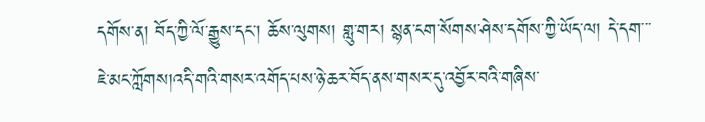དགོས་ན། བོད་ཀྱི་ལོ་རྒྱུས་དང་། ཆོས་ལུགས། གླུ་གར། སྙན་ངག་སོགས་ཤེས་དགོས་ཀྱི་ཡོད་ལ། དེ་དག་་་
ཇེ་མང་ཀློགས།འདི་གའི་གསར་འགོད་པས་ཉེ་ཆར་བོད་ནས་གསར་དུ་འབྱོར་བའི་གཞིས་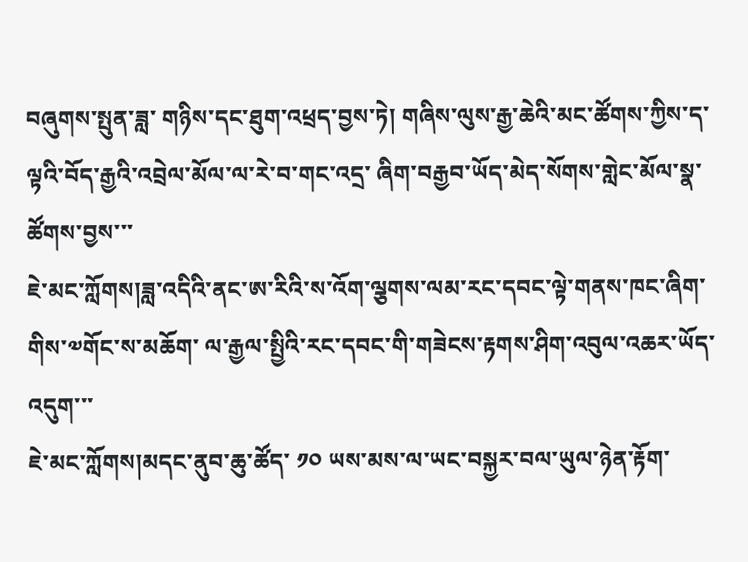བཞུགས་སྤུན་ཟླ་ གཉིས་དང་ཐུག་འཕྲད་བྱས་ཏེ། གཞིས་ལུས་རྒྱ་ཆེའི་མང་ཚོགས་ཀྱིས་ད་ལྟའི་བོད་རྒྱའི་འབྲེལ་མོལ་ལ་རེ་བ་གང་འདྲ་ ཞིག་བརྒྱབ་ཡོད་མེད་སོགས་གླེང་མོལ་སྣ་ཚོགས་བྱས་་་
ཇེ་མང་ཀློགས།ཟླ་འདིའི་ནང་ཨ་རིའི་ས་འོག་ལྕགས་ལམ་རང་དབང་ལྟེ་གནས་ཁང་ཞིག་གིས་༧གོང་ས་མཆོག་ ལ་རྒྱལ་སྤྱིའི་རང་དབང་གི་གཟེངས་རྟགས་ཤིག་འབུལ་འཆར་ཡོད་འདུག་་་
ཇེ་མང་ཀློགས།མདང་ནུབ་ཆུ་ཚོད་ ༡༠ ཡས་མས་ལ་ཡང་བསྐྱར་བལ་ཡུལ་ཉེན་རྟོག་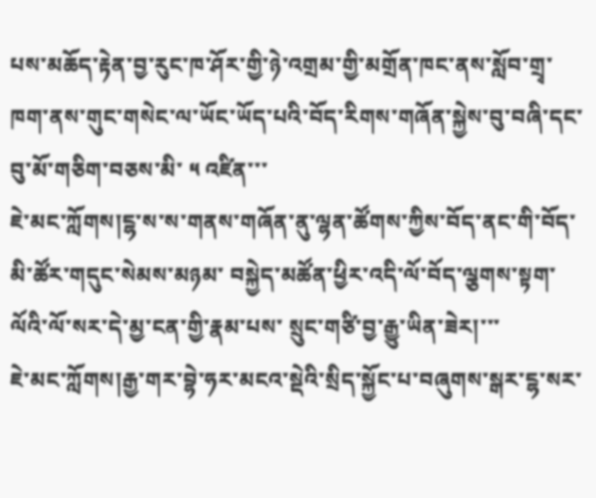པས་མཆོད་རྟེན་བྱ་རུང་ཁ་ཤོར་གྱི་ཉེ་འགྲམ་གྱི་མགྲོན་ཁང་ནས་སློབ་གྲྭ་ཁག་ནས་གུང་གསེང་ལ་ཡོང་ཡོད་པའི་བོད་རིགས་གཞོན་སྐྱེས་བུ་བཞི་དང་བུ་མོ་གཅིག་བཅས་མི་ ༥ འཛིན་་་
ཇེ་མང་ཀློགས།ངྷ་ས་ས་གནས་གཞོན་ནུ་ལྷན་ཚོགས་ཀྱིས་བོད་ནང་གི་བོད་མི་ཚོར་གདུང་སེམས་མཉམ་ བསྐྱེད་མཚོན་ཕྱིར་འདི་ལོ་བོད་ལྕགས་སྟག་ལོའི་ལོ་སར་དེ་མྱ་ངན་གྱི་རྣམ་པས་ སྲུང་གཙི་བྱ་རྒྱུ་ཡིན་ཟེར།་་་
ཇེ་མང་ཀློགས།རྒྱ་གར་བྷེ་ཧར་མངའ་སྡེའི་སྲིད་སྐྱོང་པ་བཞུགས་སྒར་ངྷ་སར་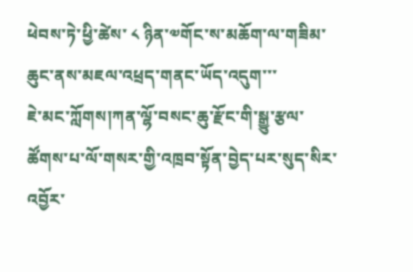ཕེབས་ཏེ་ཕྱི་ཚེས་ ༨ ཉིན་༧གོང་ས་མཆོག་ལ་གཟིམ་ཆུང་ནས་མཇལ་འཕྲད་གནང་ཡོད་འདུག་་་
ཇེ་མང་ཀློགས།ཀན་ལྷོ་བསང་ཆུ་རྫོང་གི་སྒྱུ་རྩལ་ཚོགས་པ་ལོ་གསར་གྱི་འཁྲབ་སྟོན་བྱེད་པར་སུད་སིར་འབྱོར་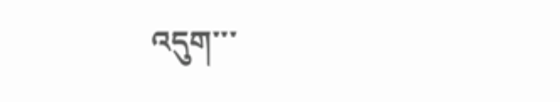འདུག་་་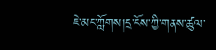ཇེ་མང་ཀློགས།དྲ་ངོས་ཀྱི་གནས་ཚུལ་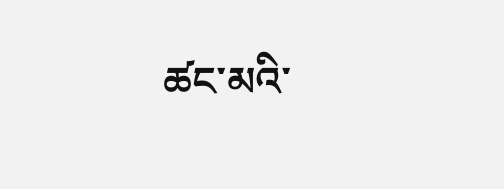ཚང་མའི་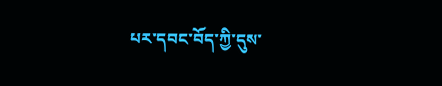པར་དབང་བོད་ཀྱི་དུས་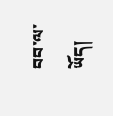བབ་ལ་ཡོད།